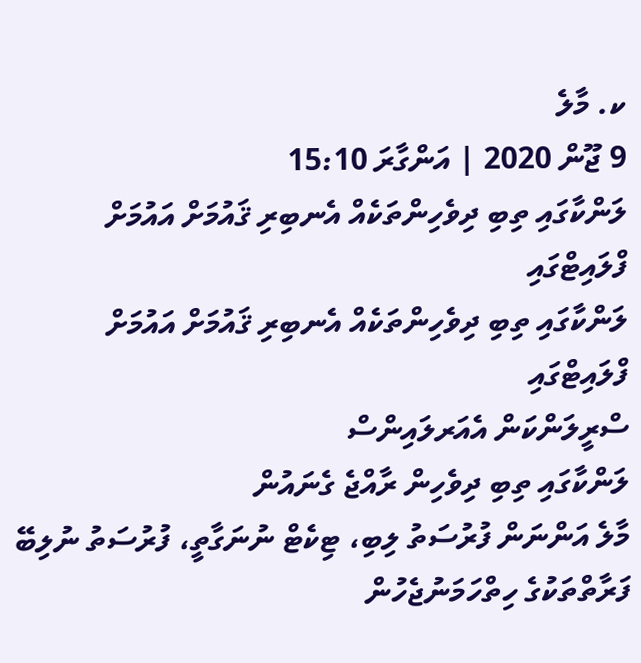ކ. މާލެ
9 ޖޫން 2020 | އަންގާރަ 15:10
ލަންކާގައި ތިބި ދިވެހިންތަކެއް އެނބިރި ޤައުމަށް އައުމަށް ފްލައިޓްގައި
ލަންކާގައި ތިބި ދިވެހިންތަކެއް އެނބިރި ޤައުމަށް އައުމަށް ފްލައިޓްގައި
ސްރީލަންކަން އެއަރލައިންސް
ލަންކާގައި ތިބި ދިވެހިން ރާއްޖެ ގެނައުން
މާލެ އަންނަން ފުރުސަތު ލިބި، ޓިކެޓް ނުނަގާތީ، ފުރުސަތު ނުލިބޭ ފަރާތްތަކުގެ ހިތްހަމަނުޖެހުން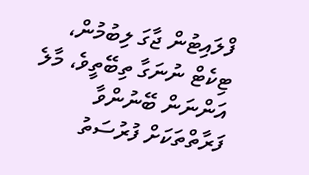ފްލައިޓުން ޖާގަ ލިބުމުން، ޓިކެޓް ނުނަގާ ތިބޭތީވެ، މާލެ އަންނަން ބޭނުންވާ ފަރާތްތަކަށް ފުރުސަތު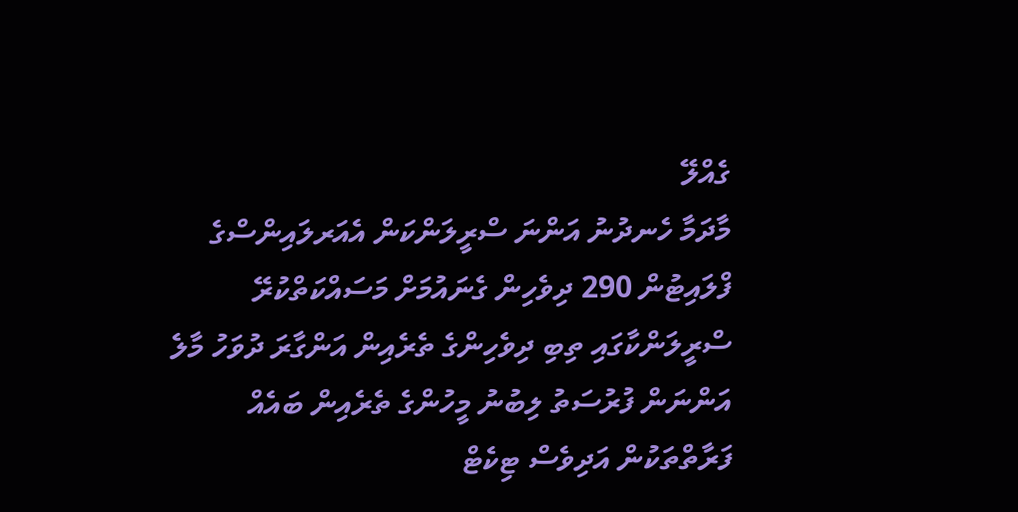ގެއްލޭ
މާދަމާ ހެނދުނު އަންނަ ސްރީލަންކަން އެއަރލައިންސްގެ ފްލައިޓުން 290 ދިވެހިން ގެނައުމަށް މަސައްކަތްކުރޭ
ސްރީލަންކާގައި ތިބި ދިވެހިންގެ ތެރެއިން އަންގާރަ ދުވަހު މާލެ އަންނަން ފުރުސަތު ލިބުނު މީހުންގެ ތެރެއިން ބައެއް ފަރާތްތަކުން އަދިވެސް ޓިކެޓް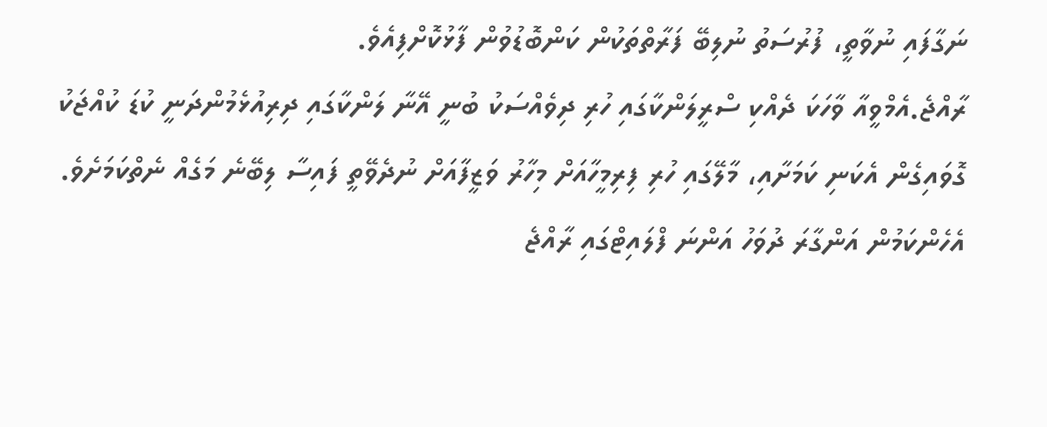ނަގާފައި ނުވާތީ، ފުރުސަތު ނުލިބޭ ފަރާތްތަކުން ކަންބޮޑުވުން ފާޅުކޮށްފިއެވެ.
ރާއްޖެ.އެމްވީއާ ވާހަކަ ދެއްކި ސްރީލަންކާގައި ހުރި ދިވެއްސަކު ބުނީ އޭނާ ލަންކާގައި ދިރިއުޅެމުންދަނީ ކުޑަ ކުއްޖަކު ގޮވައިގެން އެކަނި ކަމަށާއި، މާލޭގައި ހުރި ފިރިމީހާއަށް މިހާރު ވަޒީފާއަށް ނުދެވޭތީ ފައިސާ ލިބޭނެ މަގެއް ނެތްކަމަށެވެ. އެހެންކަމުން އަންގާރަ ދުވަހު އަންނަ ފްލައިޓްގައި ރާއްޖެ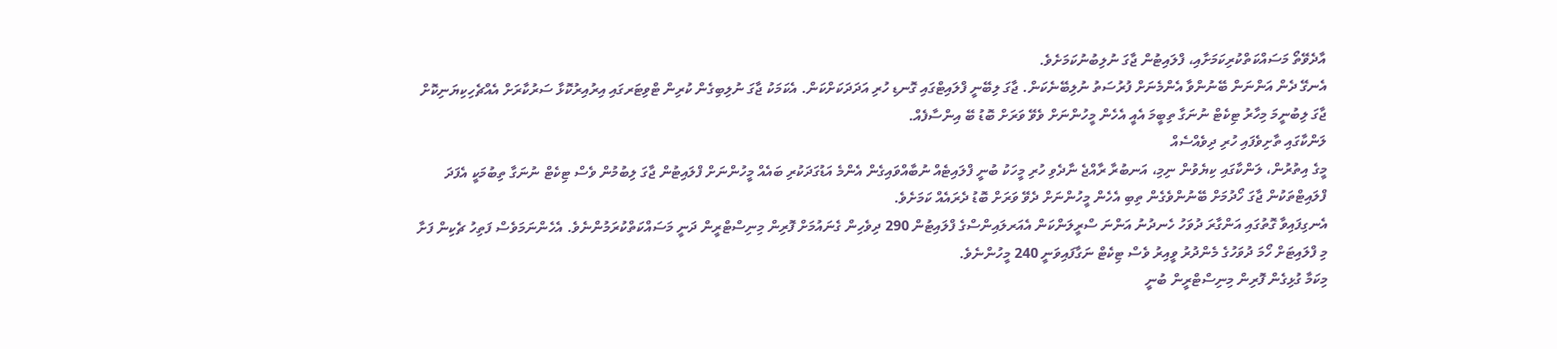އާދެވޭތޯ މަސައްކަތްކުރިކަމަށާއި، ފްލައިޓުން ޖާގަ ނުލިބުނުކަމަށެވެ.
އެނގޭ ދެން އަންނަން ބޭނުންވާ އެންމެނަށް ފުރުސަތު ނުލިބޭނެކަން. ޖާގަ ލިބޭނީ ފްލައިޓްގައި ގޮނޑި ހުރި އަދަދަކަށްކަން. އެކަމަކު ޖާގަ ނުލިބިގެން ކުރިން ޓްވިޓަރގައި އިރުއިރުކޮޅާ ސަރުކާރަށް އެއްޗެހިކިޔަނިކޮށް ޖާގަ ލިބުނީމަ މިހާރު ޓިކެޓް ނުނަގާ ތިބީމަ އެއީ އެހެން މީހުންނަށް ވެވޭ ވަރަށް ބޮޑު ބޭ އިންސާފެއް.
ލަންކާގައި ތާށިވެފައި ހުރި ދިވެއްސެއް
މީގެ އިތުރުން، ލަންކާގައި ކިޔެވުން ނިމި، އަނބުރާ ރާއްޖެ ނާދެވި ހުރި މީހަކު ބުނީ ފްލައިޓެއް ނުބާއްވައިގެން އެންމެ އަޑުގަދަކުރި ބައެއް މީހުންނަށް ފްލައިޓުން ޖާގަ ލިބުމުން ވެސް ޓިކެޓް ނުނަގާ ތިބުމަކީ އެފަދަ ފްލައިޓްތަކުން ޖާގަ ހޯދުމަށް ބޭނުންވެގެން ތިބި އެހެން މީހުންނަށް ދެވޭ ވަރަށް ބޮޑު ދެރައެއް ކަމަށެވެ.
އެނގިފައިވާ ގޮތުގައި އަންގާރަ ދުވަހު ހެނދުނު އަންނަ ސްރީލަންކަން އެއަރލައިންސްގެ ފްލައިޓުން 290 ދިވެހިން ގެނައުމަށް ފޮރިން މިނިސްޓްރީން ދަނީ މަސައްކަތްކުރަމުންނެވެ. އެހެންނަމަވެސް ފަތިހު ޗެކިން ފަށާ މި ފްލައިޓަށް ހޯމަ ދުވަހުގެ މެންދުރު ވީއިރު ވެސް ޓިކެޓް ނަގާފައިވަނީ 240 މީހުންނެވެ.
މިކަމާ ގުޅިގެން ފޮރިން މިނިސްޓްރީން ބުނީ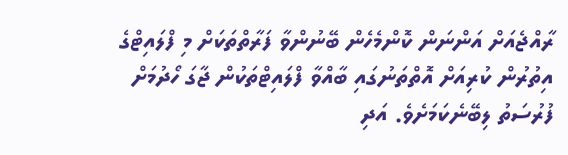ރާއްޖެއަށް އަންނަން ކޮންމެހެން ބޭނުންވާ ފަރާތްތަކަށް މި ފްލައިޓްގެ އިތުރުން ކުރިއަށް އޮތްތަނުގައި ބާއްވާ ފްލައިޓްތަކުން ޖާގަ ހޯދުމަށް ފުރުސަތު ލިބޭނެކަމަށެވެ. އަދި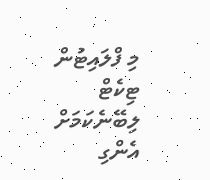މި ފްލައިޓުން ޓިކެޓް ލިބޭނެކަމަށް އެންގި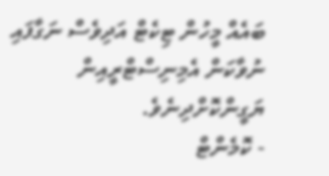ބައެއް މީހުން ޓިކެޓް އަދިވެސް ނަގާފައި ނުވާކަން އެމިނިސްޓްރީއިން ޔަގީންކޮށްދިނެވެ.
- ކޮމެންޓް